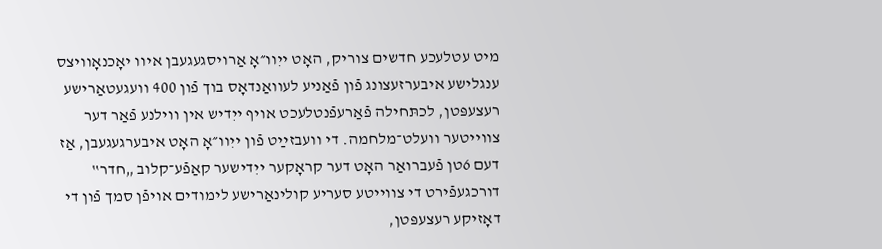מיט עטלעכע חדשים צוריק, האָט ייִוו״אָ אַרויסגעגעבן איוו יאָכנאָוויצס ענגלישע איבערזעצונג פֿון פֿאַניע לעוואַנדאָס בוך פֿון 400 וועגעטאַרישע רעצעפּטן, לכתּחילה פֿאַרעפֿנטלעכט אויף ייִדיש אין ווילנע פֿאַר דער צווייטער וועלט־מלחמה. די וועבזײַט פֿון ייִוו״אָ האָט איבערגעגעבן, אַז דעם 6טן פֿעברואַר האָט דער קראָקער ייִדישער קאַפֿע־קלוב „חדר‟ דורכגעפֿירט די צווייטע סעריע קולינאַרישע לימודים אויפֿן סמך פֿון די דאָזיקע רעצעפּטן,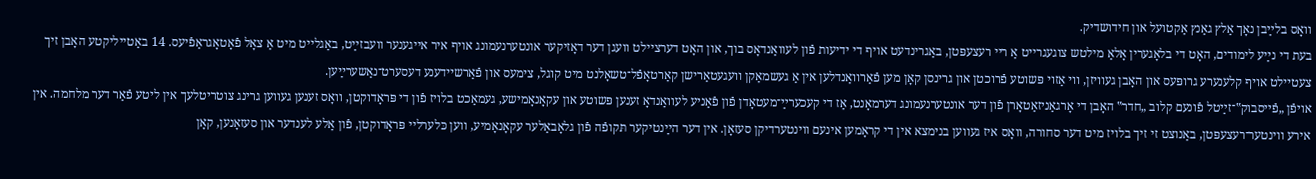וואָס בלײַבן נאָך אַלץ גאַנץ אַקטועל און חידושדיק.
בעת די נײַע לימודים, האָט די בלאָגערין אָלאַ מילטש צוגעגרייט אַ ריי רעצעפּטן, באַגרינדעט אויף די ידיעות פֿון לעוואַנדאָס בוך, און האָט דערציילט וועגן דער דאָזיקער אונטערנעמונג אויף איר אייגענער וועבזײַט, באַגלייט מיט אַ צאָל פֿאָטאָגראַפֿיעס. 14 באַטייליקטע האָבן זיך צעטיילט אויף קלענערע גרופּעס און האָבן געוויזן, ווי אַזוי פּשוטע פֿרוכטן און גרינסן קאָן מען פֿאַרוואַנדלען אין אַ געשמאַקן וועגעטאַרישן קאַרטאָפֿל־טשאָלנט מיט קוגל, צימעס און פֿאַרשיידענע דעסערט־נאַשערײַען.
אויפֿן „פֿייסבוק‟־זײַטל פֿונעם קלוב „חדר‟ האָבן די אָרגאַניזאַטאָרן פֿון דער אונטערנעמונג דערמאָנט, אַז די קעכערײַ־מעטאָדן פֿון פֿאַניע לעוואַנדאָ זענען פּשוטע און עקאָנאָמישע, געמאַכט בלויז פֿון די פּראָדוקטן, וואָס זענען געווען גרינג צוטריטלעך אין ליטע פֿאַר דער מלחמה. אין אירע ווינטער־רעצעפּטן, באַנוצט זי זיך בלויז מיט דער סחורה, וואָס איז געווען בנימצא אין די קראָמען אינעם ווינטערדיקן סעזאָן. אין דער הײַנטיקער תּקופֿה פֿון גלאָבאַלער עקאָנאָמיע, ווען כּלערליי פּראָדוקטן, פֿון אַלע לענדער און סעזאָנען, קאָן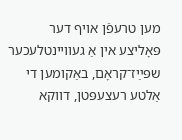מען טרעפֿן אויף דער פּאָליצע אין אַ געוויינטלעכער שפּײַז־קראָם, באַקומען די אַלטע רעצעפּטן, דווקא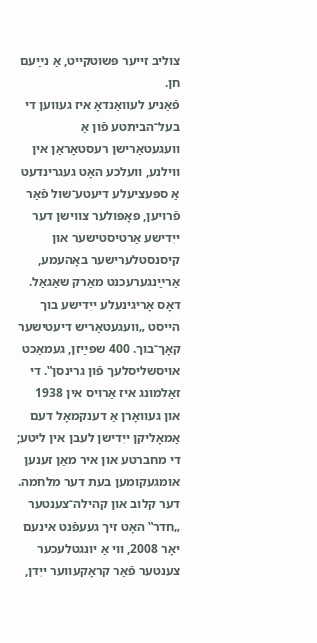צוליב זייער פּשוטקייט, אַ נײַעם חן.
פֿאַניע לעוואַנדאָ איז געווען די בעל־הביתטע פֿון אַ וועגעטאַרישן רעסטאָראַן אין ווילנע, וועלכע האָט געגרינדעט אַ ספּעציעלע דיעטע־שול פֿאַר פֿרויען, פּאָפּולער צווישן דער ייִדישע אַרטיסטישער און קיסנסטלערישער באָהעמע, אַרײַנגערעכנט מאַרק שאַגאַל. דאָס אָריגינעלע ייִדישע בוך הייסט „וועגעטאַריש דיעטישער קאָך־בוך. 400 שפּײַזן, געמאַכט אויסשליסלעך פֿון גרינסן‟. די זאַלמונג איז אַרויס אין 1938 און געוואָרן אַ דענקמאָל דעם אַמאָליקן ייִדישן לעבן אין ליטע; די מחברטע און איר מאַן זענען אומגעקומען בעת דער מלחמה.
דער קלוב און קהילה־צענטער „חדר‟ האָט זיך געעפֿנט אינעם יאָר 2008, ווי אַ יונגטלעכער צענטער פֿאַר קראָקעווער ייִדן,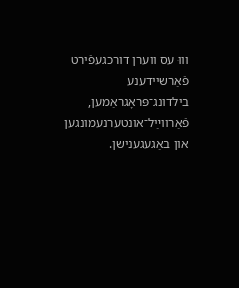וווּ עס ווערן דורכגעפֿירט פֿאַרשיידענע בילדונג־פּראָגראַמען, פֿאַרווײַל־אונטערנעמונגען און באַגעגענישן.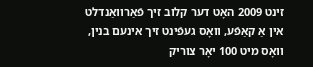זינט 2009 האָט דער קלוב זיך פֿאַרוואַנדלט אין אַ קאַפֿע, וואָס געפֿינט זיך אינעם בנין, וואָס מיט 100 יאָר צוריק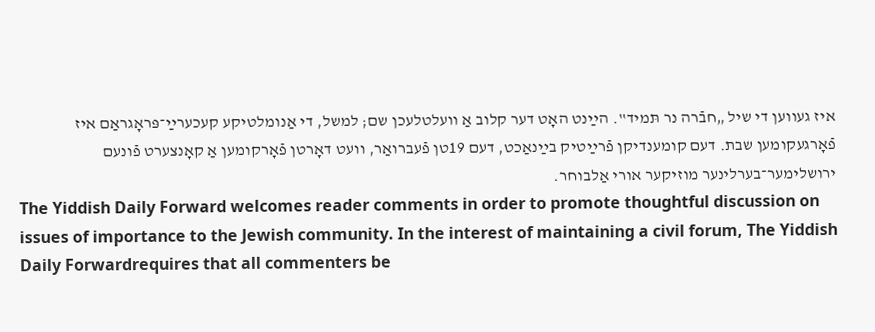איז געווען די שיל „חבֿרה נר תּמיד‟. הײַנט האָט דער קלוב אַ וועלטלעכן שם; למשל, די אַנומלטיקע קעכערײַ־פּראָגראַם איז פֿאָרגעקומען שבת. דעם קומענדיקן פֿרײַטיק בײַנאַכט, דעם 19טן פֿעברואַר, וועט דאָרטן פֿאָרקומען אַ קאָנצערט פֿונעם ירושלימער־בערלינער מוזיקער אורי אַלבוחר.
The Yiddish Daily Forward welcomes reader comments in order to promote thoughtful discussion on issues of importance to the Jewish community. In the interest of maintaining a civil forum, The Yiddish Daily Forwardrequires that all commenters be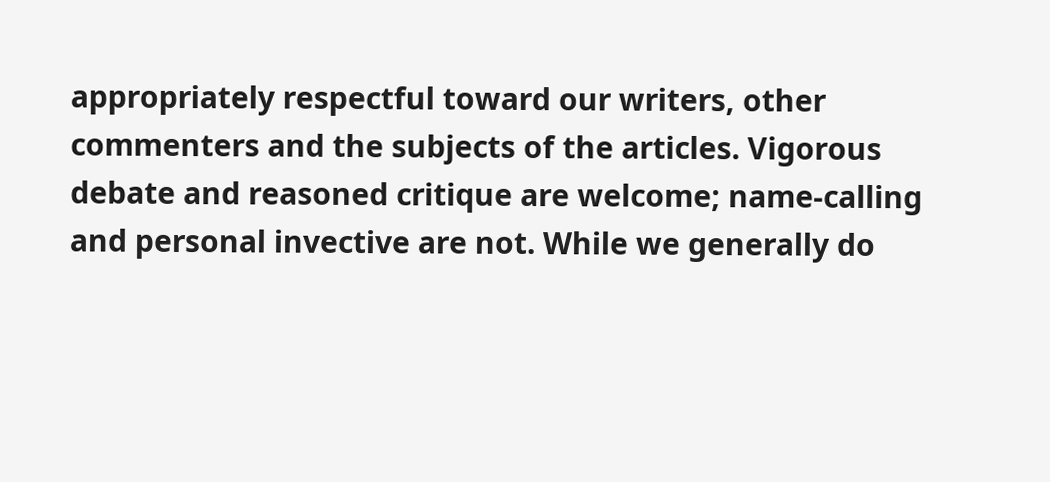appropriately respectful toward our writers, other commenters and the subjects of the articles. Vigorous debate and reasoned critique are welcome; name-calling and personal invective are not. While we generally do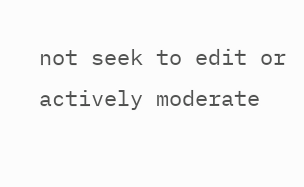not seek to edit or actively moderate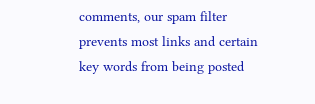comments, our spam filter prevents most links and certain key words from being posted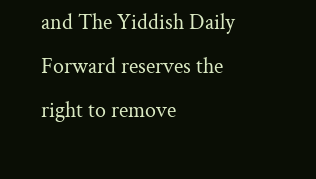and The Yiddish Daily Forward reserves the right to remove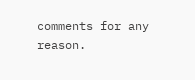comments for any reason.